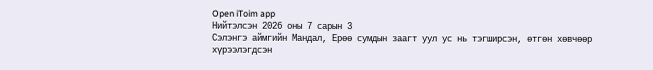Open iToim app
Нийтэлсэн 2026 оны 7 сарын 3
Сэлэнгэ аймгийн Мандал, Ерөө сумдын заагт уул ус нь тэгширсэн, өтгөн хөвчөөр хүрээлэгдсэн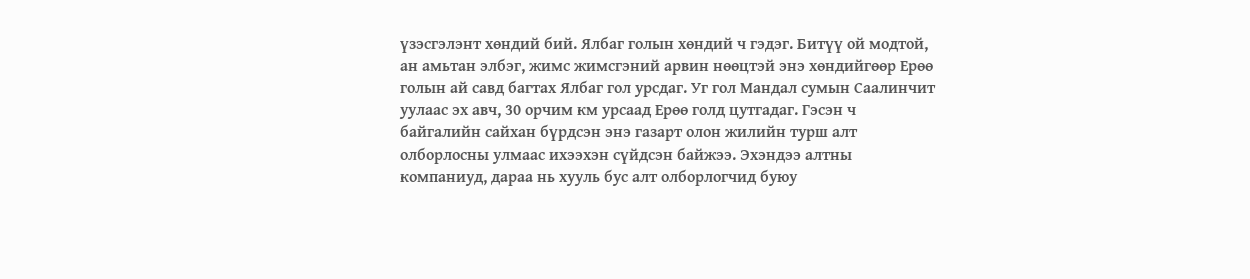үзэсгэлэнт хөндий бий. Ялбаг голын хөндий ч гэдэг. Битүү ой модтой, ан амьтан элбэг, жимс жимсгэний арвин нөөцтэй энэ хөндийгөөр Ерөө голын ай савд багтах Ялбаг гол урсдаг. Уг гол Мандал сумын Саалинчит уулаас эх авч, 30 орчим км урсаад Ерөө голд цутгадаг. Гэсэн ч байгалийн сайхан бүрдсэн энэ газарт олон жилийн турш алт олборлосны улмаас ихээхэн сүйдсэн байжээ. Эхэндээ алтны компаниуд, дараа нь хууль бус алт олборлогчид буюу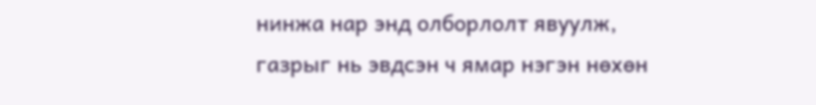нинжа нар энд олборлолт явуулж, газрыг нь эвдсэн ч ямар нэгэн нөхөн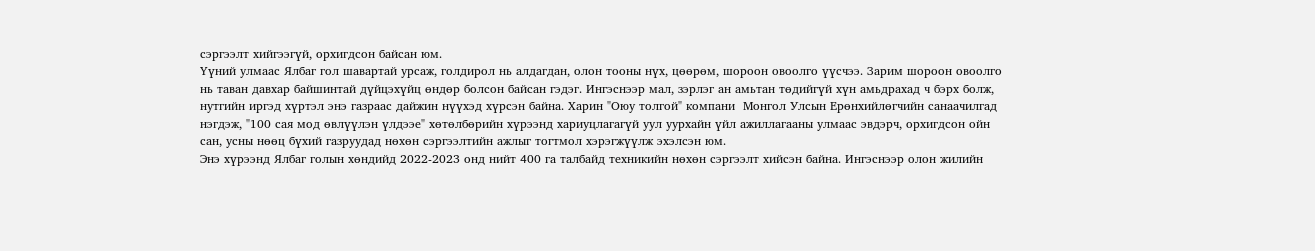сэргээлт хийгээгүй, орхигдсон байсан юм.
Үүний улмаас Ялбаг гол шавартай урсаж, голдирол нь алдагдан, олон тооны нүх, цөөрөм, шороон овоолго үүсчээ. Зарим шороон овоолго нь таван давхар байшинтай дүйцэхүйц өндөр болсон байсан гэдэг. Ингэснээр мал, зэрлэг ан амьтан төдийгүй хүн амьдрахад ч бэрх болж, нутгийн иргэд хүртэл энэ газраас дайжин нүүхэд хүрсэн байна. Харин "Оюу толгой" компани  Монгол Улсын Ерөнхийлөгчийн санаачилгад нэгдэж, "100 сая мод өвлүүлэн үлдээе" хөтөлбөрийн хүрээнд хариуцлагагүй уул уурхайн үйл ажиллагааны улмаас эвдэрч, орхигдсон ойн сан, усны нөөц бүхий газруудад нөхөн сэргээлтийн ажлыг тогтмол хэрэгжүүлж эхэлсэн юм.
Энэ хүрээнд Ялбаг голын хөндийд 2022-2023 онд нийт 400 га талбайд техникийн нөхөн сэргээлт хийсэн байна. Ингэснээр олон жилийн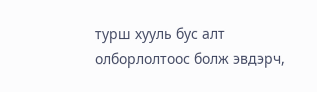турш хууль бус алт олборлолтоос болж эвдэрч,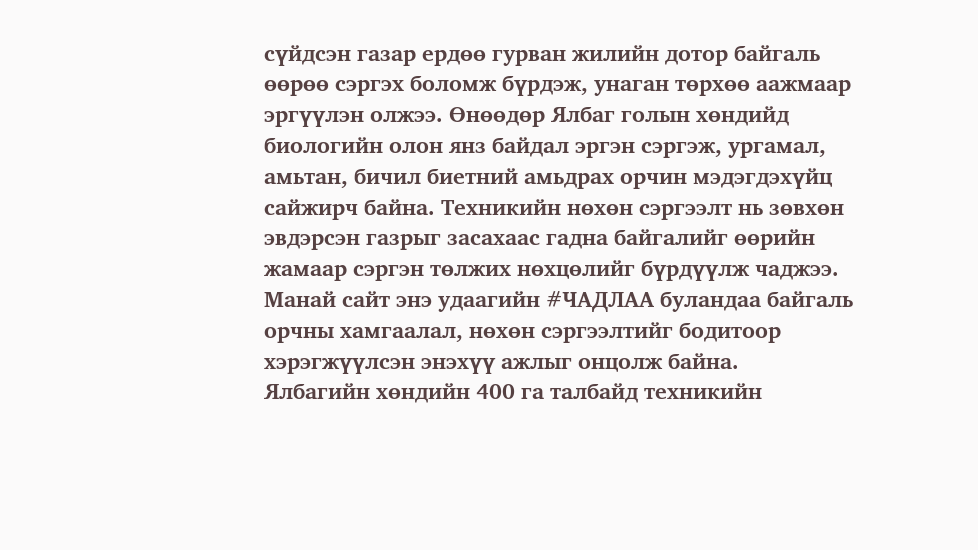сүйдсэн газар ердөө гурван жилийн дотор байгаль өөрөө сэргэх боломж бүрдэж, унаган төрхөө аажмаар эргүүлэн олжээ. Өнөөдөр Ялбаг голын хөндийд биологийн олон янз байдал эргэн сэргэж, ургамал, амьтан, бичил биетний амьдрах орчин мэдэгдэхүйц сайжирч байна. Техникийн нөхөн сэргээлт нь зөвхөн эвдэрсэн газрыг засахаас гадна байгалийг өөрийн жамаар сэргэн төлжих нөхцөлийг бүрдүүлж чаджээ. Манай сайт энэ удаагийн #ЧАДЛАА буландаа байгаль орчны хамгаалал, нөхөн сэргээлтийг бодитоор хэрэгжүүлсэн энэхүү ажлыг онцолж байна.
Ялбагийн хөндийн 400 га талбайд техникийн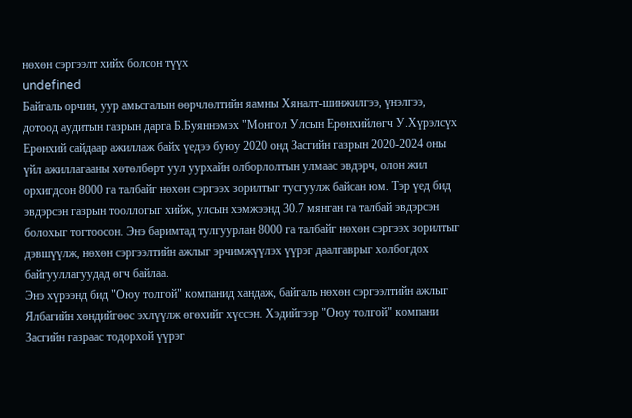нөхөн сэргээлт хийх болсон түүх
undefined
Байгаль орчин, уур амьсгалын өөрчлөлтийн яамны Хяналт-шинжилгээ, үнэлгээ, дотоод аудитын газрын дарга Б.Буяннэмэх "Монгол Улсын Ерөнхийлөгч У.Хүрэлсүх Ерөнхий сайдаар ажиллаж байх үедээ буюу 2020 онд Засгийн газрын 2020-2024 оны үйл ажиллагааны хөтөлбөрт уул уурхайн олборлолтын улмаас эвдэрч, олон жил орхигдсон 8000 га талбайг нөхөн сэргээх зорилтыг тусгуулж байсан юм. Тэр үед бид эвдэрсэн газрын тооллогыг хийж, улсын хэмжээнд 30.7 мянган га талбай эвдэрсэн болохыг тогтоосон. Энэ баримтад тулгуурлан 8000 га талбайг нөхөн сэргээх зорилтыг дэвшүүлж, нөхөн сэргээлтийн ажлыг эрчимжүүлэх үүрэг даалгаврыг холбогдох байгууллагуудад өгч байлаа.
Энэ хүрээнд бид "Оюу толгой" компанид хандаж, байгаль нөхөн сэргээлтийн ажлыг Ялбагийн хөндийгөөс эхлүүлж өгөхийг хүссэн. Хэдийгээр "Оюу толгой" компани Засгийн газраас тодорхой үүрэг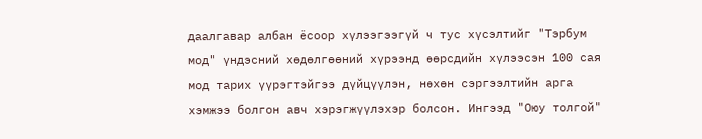даалгавар албан ёсоор хүлээгээгүй ч тус хүсэлтийг "Тэрбум мод" үндэсний хөдөлгөөний хүрээнд өөрсдийн хүлээсэн 100 сая мод тарих үүрэгтэйгээ дүйцүүлэн, нөхөн сэргээлтийн арга хэмжээ болгон авч хэрэгжүүлэхэр болсон. Ингээд "Оюу толгой"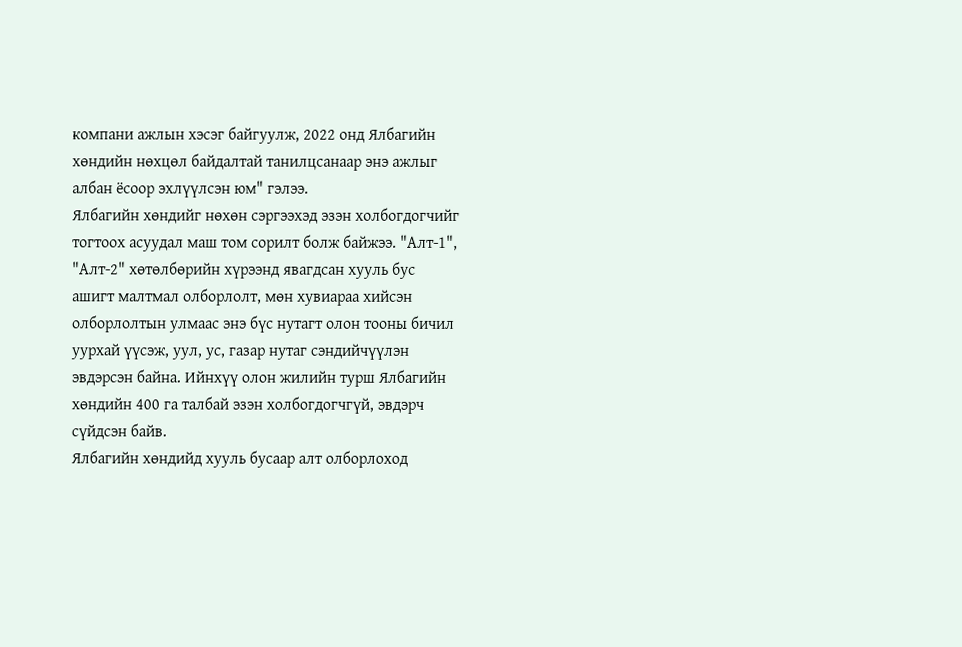компани ажлын хэсэг байгуулж, 2022 онд Ялбагийн хөндийн нөхцөл байдалтай танилцсанаар энэ ажлыг албан ёсоор эхлүүлсэн юм" гэлээ.
Ялбагийн хөндийг нөхөн сэргээхэд эзэн холбогдогчийг тогтоох асуудал маш том сорилт болж байжээ. "Алт-1", "Алт-2" хөтөлбөрийн хүрээнд явагдсан хууль бус ашигт малтмал олборлолт, мөн хувиараа хийсэн олборлолтын улмаас энэ бүс нутагт олон тооны бичил уурхай үүсэж, уул, ус, газар нутаг сэндийчүүлэн эвдэрсэн байна. Ийнхүү олон жилийн турш Ялбагийн хөндийн 400 га талбай эзэн холбогдогчгүй, эвдэрч сүйдсэн байв.
Ялбагийн хөндийд хууль бусаар алт олборлоход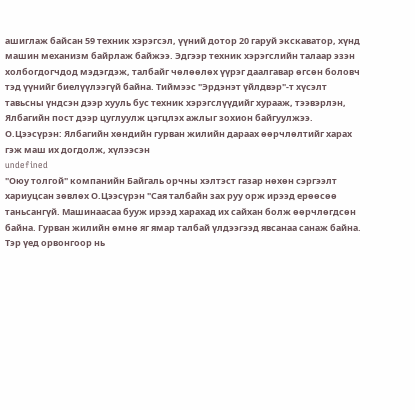ашиглаж байсан 59 техник хэрэгсэл, үүний дотор 20 гаруй экскаватор, хүнд машин механизм байрлаж байжээ. Эдгээр техник хэрэгслийн талаар эзэн холбогдогчдод мэдэгдэж, талбайг чөлөөлөх үүрэг даалгавар өгсөн боловч тэд үүнийг биелүүлээгүй байна. Тиймээс "Эрдэнэт үйлдвэр"-т хүсэлт тавьсны үндсэн дээр хууль бус техник хэрэгслүүдийг хурааж, тээвэрлэн, Ялбагийн пост дээр цуглуулж цэгцлэх ажлыг зохион байгуулжээ.
О.Цээсүрэн: Ялбагийн хөндийн гурван жилийн дараах өөрчлөлтийг харах гэж маш их догдолж, хүлээсэн
undefined
"Оюу толгой" компанийн Байгаль орчны хэлтэст газар нөхөн сэргээлт хариуцсан зөвлөх О.Цээсүрэн "Сая талбайн зах руу орж ирээд ерөөсөө таньсангүй. Машинаасаа бууж ирээд харахад их сайхан болж өөрчлөгдсөн байна. Гурван жилийн өмнө яг ямар талбай үлдээгээд явсанаа санаж байна. Тэр үед орвонгоор нь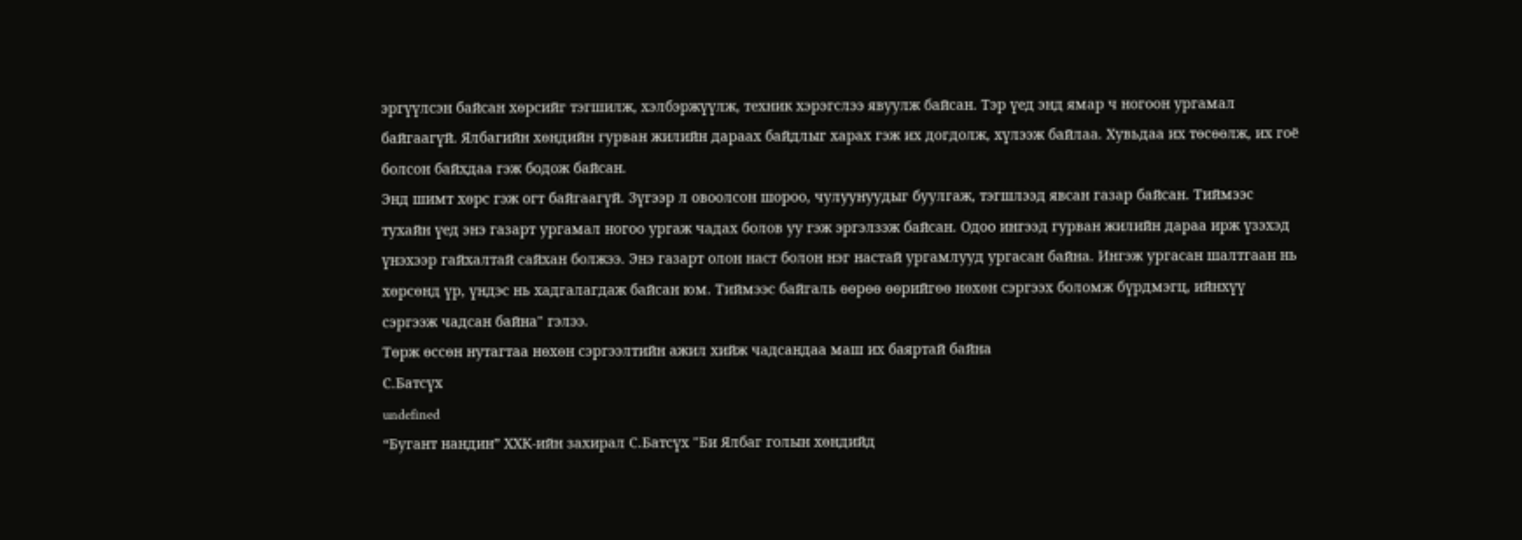эргүүлсэн байсан хөрсийг тэгшилж, хэлбэржүүлж, техник хэрэгслээ явуулж байсан. Тэр үед энд ямар ч ногоон ургамал байгаагүй. Ялбагийн хөндийн гурван жилийн дараах байдлыг харах гэж их догдолж, хүлээж байлаа. Хувьдаа их төсөөлж, их гоё болсон байхдаа гэж бодож байсан.
Энд шимт хөрс гэж огт байгаагүй. Зүгээр л овоолсон шороо, чулуунуудыг буулгаж, тэгшлээд явсан газар байсан. Тиймээс тухайн үед энэ газарт ургамал ногоо ургаж чадах болов уу гэж эргэлзэж байсан. Одоо ингээд гурван жилийн дараа ирж үзэхэд үнэхээр гайхалтай сайхан болжээ. Энэ газарт олон наст болон нэг настай ургамлууд ургасан байна. Ингэж ургасан шалтгаан нь хөрсөнд үр, үндэс нь хадгалагдаж байсан юм. Тиймээс байгаль өөрөө өөрийгөө нөхөн сэргээх боломж бүрдмэгц, ийнхүү сэргээж чадсан байна" гэлээ.
Төрж өссөн нутагтаа нөхөн сэргээлтийн ажил хийж чадсандаа маш их баяртай байна
С.Батсүх
undefined
“Бугант нандин” ХХК-ийн захирал С.Батсүх "Би Ялбаг голын хөндийд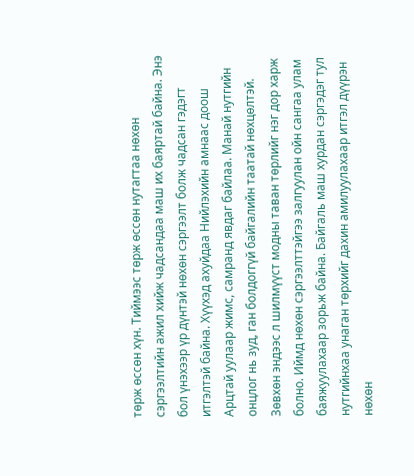төрж өссөн хүн. Тиймээс төрж өссөн нутагтаа нөхөн сэргээлтийн ажил хийж чадсандаа маш их баяртай байна. Энэ бол үнэхээр үр дүнтэй нөхөн сэргээлт болж чадсан гэдэгт итгэлтэй байна. Хүүхэд ахуйдаа Нийлэхийн амнаас доош Арцтай уулаар жимс, самранд явдаг байлаа. Манай нутгийн онцлог нь зуд, ган болдоггүй байгалийн таатай нөхцөлтэй. Зөвхөн эндээс л шилмүүст модны таван төрлийг нэг дор харж болно. Иймд нөхөн сэргээлттэйгээ залгуулан ойн сангаа улам баяжуулахаар зорьж байна. Байгаль маш хурдан сэргэдэг тул нутгийнхаа унаган төрхийг дахин амилуулахаар итгэл дүүрэн нөхөн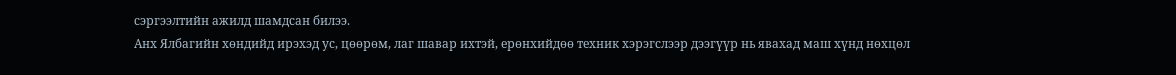сэргээлтийн ажилд шамдсан билээ.
Анх Ялбагийн хөндийд ирэхэд ус, цөөрөм, лаг шавар ихтэй, ерөнхийдөө техник хэрэгслээр дээгүүр нь явахад маш хүнд нөхцөл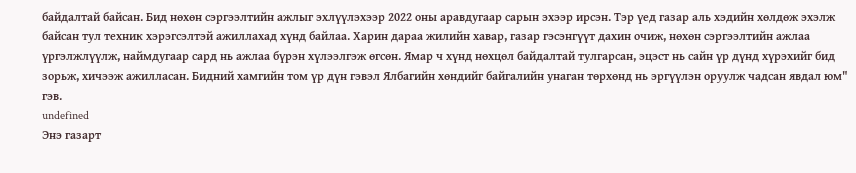байдалтай байсан. Бид нөхөн сэргээлтийн ажлыг эхлүүлэхээр 2022 оны аравдугаар сарын эхээр ирсэн. Тэр үед газар аль хэдийн хөлдөж эхэлж байсан тул техник хэрэгсэлтэй ажиллахад хүнд байлаа. Харин дараа жилийн хавар, газар гэсэнгүүт дахин очиж, нөхөн сэргээлтийн ажлаа үргэлжлүүлж, наймдугаар сард нь ажлаа бүрэн хүлээлгэж өгсөн. Ямар ч хүнд нөхцөл байдалтай тулгарсан, эцэст нь сайн үр дүнд хүрэхийг бид зорьж, хичээж ажилласан. Бидний хамгийн том үр дүн гэвэл Ялбагийн хөндийг байгалийн унаган төрхөнд нь эргүүлэн оруулж чадсан явдал юм" гэв.
undefined
Энэ газарт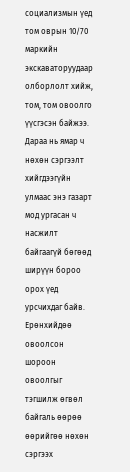социализмын үед том оврын 10/70 маркийн экскаваторуудаар олборлолт хийж, том, том овоолго үүсгэсэн байжээ. Дараа нь ямар ч нөхөн сэргээлт хийгдээгүйн улмаас энэ газарт мод ургасан ч насжилт байгаагүй бөгөөд ширүүн бороо орох үед урсчихдаг байв. Ерөнхийдөө овоолсон шороон овоолгыг тэгшилж өгвөл байгаль өөрөө өөрийгөө нөхөн сэргээх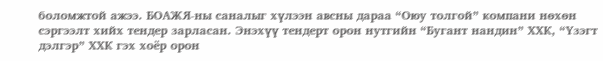боломжтой ажээ. БОАЖЯ-ны саналыг хүлээн авсны дараа “Оюу толгой” компани нөхөн сэргээлт хийх тендер зарласан. Энэхүү тендерт орон нутгийн “Бугант нандин” ХХК, “Үзэгт дэлгэр” ХХК гэх хоёр орон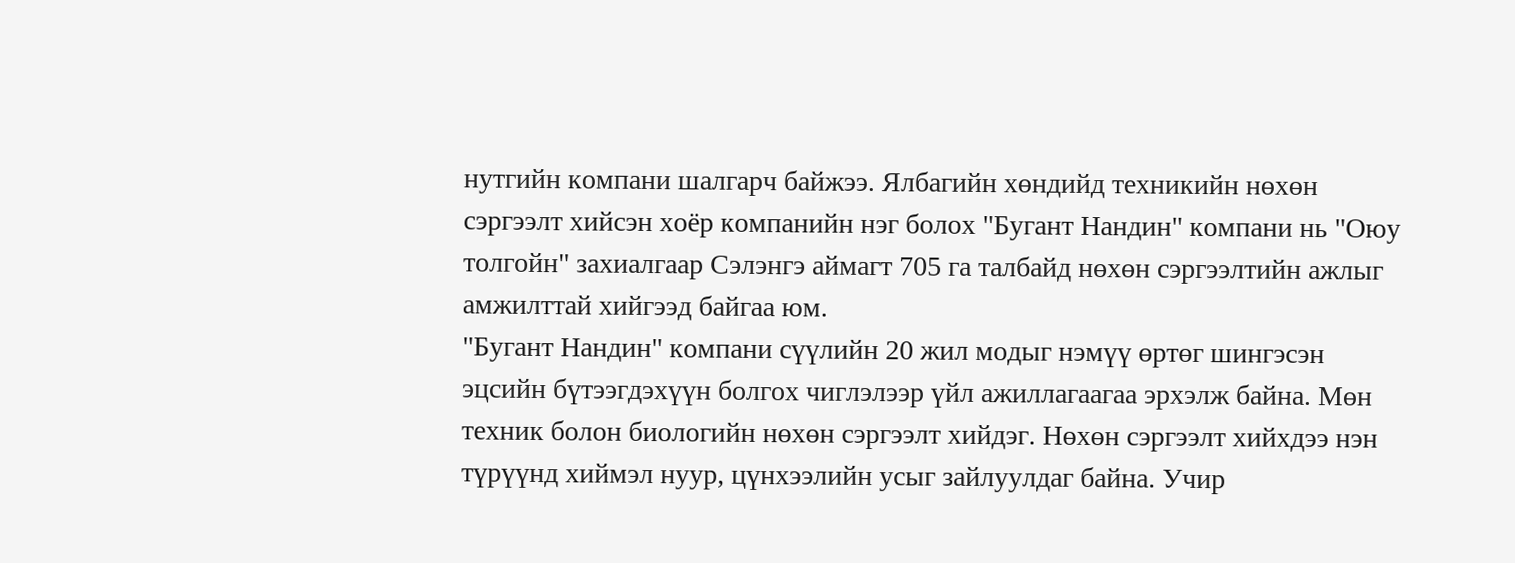нутгийн компани шалгарч байжээ. Ялбагийн хөндийд техникийн нөхөн сэргээлт хийсэн хоёр компанийн нэг болох "Бугант Нандин" компани нь "Оюу толгойн" захиалгаар Сэлэнгэ аймагт 705 га талбайд нөхөн сэргээлтийн ажлыг амжилттай хийгээд байгаа юм.
"Бугант Нандин" компани сүүлийн 20 жил модыг нэмүү өртөг шингэсэн эцсийн бүтээгдэхүүн болгох чиглэлээр үйл ажиллагаагаа эрхэлж байна. Мөн техник болон биологийн нөхөн сэргээлт хийдэг. Нөхөн сэргээлт хийхдээ нэн түрүүнд хиймэл нуур, цүнхээлийн усыг зайлуулдаг байна. Учир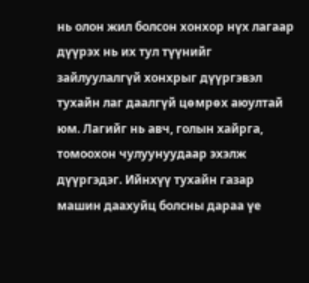нь олон жил болсон хонхор нүх лагаар дүүрэх нь их тул түүнийг зайлуулалгүй хонхрыг дүүргэвэл тухайн лаг даалгүй цөмрөх аюултай юм. Лагийг нь авч, голын хайрга, томоохон чулуунуудаар эхэлж дүүргэдэг. Ийнхүү тухайн газар машин даахуйц болсны дараа үе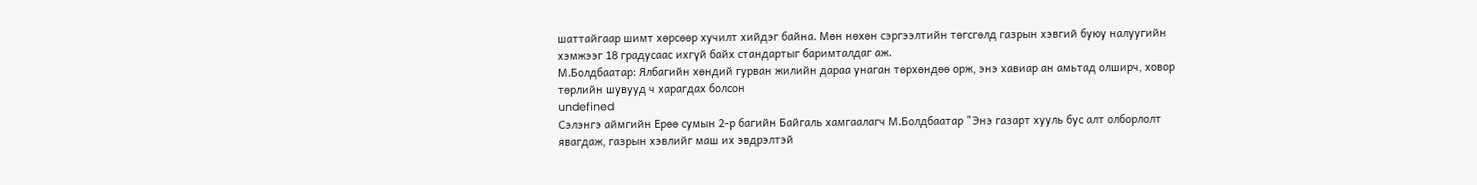шаттайгаар шимт хөрсөөр хучилт хийдэг байна. Мөн нөхөн сэргээлтийн төгсгөлд газрын хэвгий буюу налуугийн хэмжээг 18 градусаас ихгүй байх стандартыг баримталдаг аж.
М.Болдбаатар: Ялбагийн хөндий гурван жилийн дараа унаган төрхөндөө орж, энэ хавиар ан амьтад олширч, ховор төрлийн шувууд ч харагдах болсон
undefined
Сэлэнгэ аймгийн Ерөө сумын 2-р багийн Байгаль хамгаалагч М.Болдбаатар "Энэ газарт хууль бус алт олборлолт явагдаж, газрын хэвлийг маш их эвдрэлтэй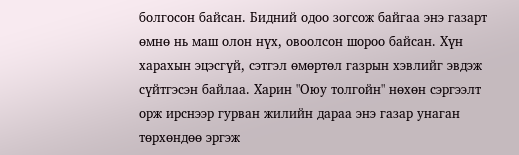болгосон байсан. Бидний одоо зогсож байгаа энэ газарт өмнө нь маш олон нүх, овоолсон шороо байсан. Хүн харахын эцэсгүй, сэтгэл өмөртөл газрын хэвлийг эвдэж сүйтгэсэн байлаа. Харин "Оюу толгойн" нөхөн сэргээлт орж ирснээр гурван жилийн дараа энэ газар унаган төрхөндөө эргэж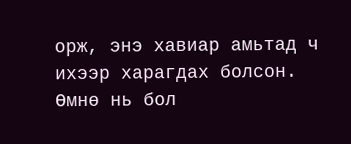орж, энэ хавиар амьтад ч ихээр харагдах болсон. Өмнө нь бол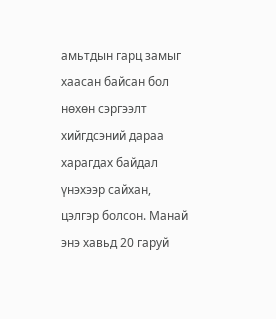амьтдын гарц замыг хаасан байсан бол нөхөн сэргээлт хийгдсэний дараа харагдах байдал үнэхээр сайхан, цэлгэр болсон. Манай энэ хавьд 20 гаруй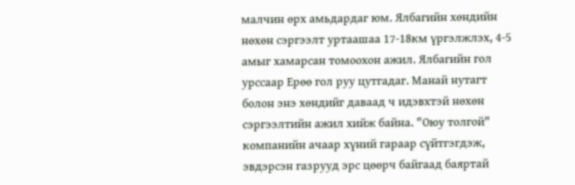малчин өрх амьдардаг юм. Ялбагийн хөндийн нөхөн сэргээлт уртаашаа 17-18км үргэлжлэх, 4-5 амыг хамарсан томоохон ажил. Ялбагийн гол урссаар Ерөө гол руу цутгадаг. Манай нутагт болон энэ хөндийг даваад ч идэвхтэй нөхөн сэргээлтийн ажил хийж байна. "Оюу толгой" компанийн ачаар хүний гараар сүйтгэгдэж, эвдэрсэн газрууд эрс цөөрч байгаад баяртай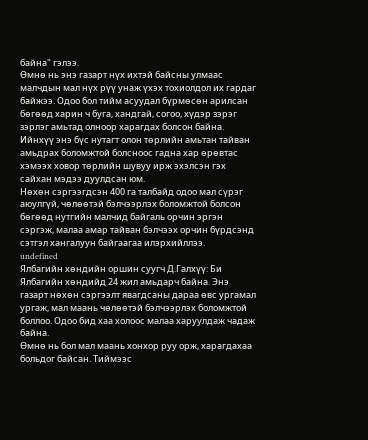байна" гэлээ.
Өмнө нь энэ газарт нүх ихтэй байсны улмаас малчдын мал нүх рүү унаж үхэх тохиолдол их гардаг байжээ. Одоо бол тийм асуудал бүрмөсөн арилсан бөгөөд харин ч буга, хандгай, согоо, хүдэр зэрэг зэрлэг амьтад олноор харагдах болсон байна. Ийнхүү энэ бүс нутагт олон төрлийн амьтан тайван амьдрах боломжтой болсноос гадна хар өрөвтас хэмээх ховор төрлийн шувуу ирж эхэлсэн гэх сайхан мэдээ дуулдсан юм.
Нөхөн сэргээгдсэн 400 га талбайд одоо мал сүрэг аюулгүй, чөлөөтэй бэлчээрлэх боломжтой болсон бөгөөд нутгийн малчид байгаль орчин эргэн сэргэж, малаа амар тайван бэлчээх орчин бүрдсэнд сэтгэл хангалуун байгаагаа илэрхийллээ.
undefined
Ялбагийн хөндийн оршин суугч Д.Галхүү: Би Ялбагийн хөндийд 24 жил амьдарч байна. Энэ газарт нөхөн сэргээлт явагдсаны дараа өвс ургамал ургаж, мал маань чөлөөтэй бэлчээрлэх боломжтой боллоо. Одоо бид хаа холоос малаа харуулдаж чадаж байна.
Өмнө нь бол мал маань хонхор руу орж, харагдахаа больдог байсан. Тиймээс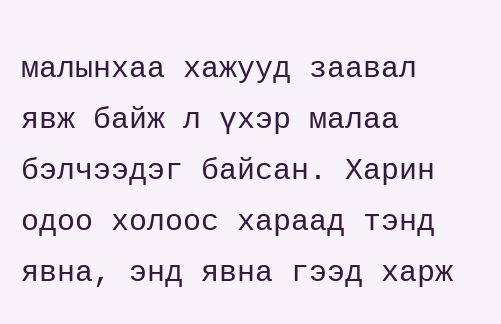малынхаа хажууд заавал явж байж л үхэр малаа бэлчээдэг байсан. Харин одоо холоос хараад тэнд явна, энд явна гээд харж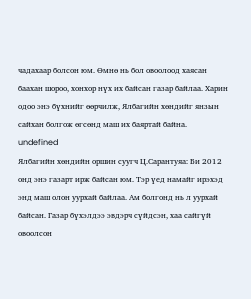чадахаар болсон юм. Өмнө нь бол овоолоод хаясан баахан шороо, хонхор нүх их байсан газар байлаа. Харин одоо энэ бүхнийг өөрчилж, Ялбагийн хөндийг янзын сайхан болгож өгсөнд маш их баяртай байна.
undefined
Ялбагийн хөндийн оршин суугч Ц.Сарантуяа: Би 2012 онд энэ газарт ирж байсан юм. Тэр үед намайг ирэхэд энд маш олон уурхай байлаа. Ам болгонд нь л уурхай байсан. Газар бүхэлдээ эвдэрч сүйдсэн, хаа сайгүй овоолсон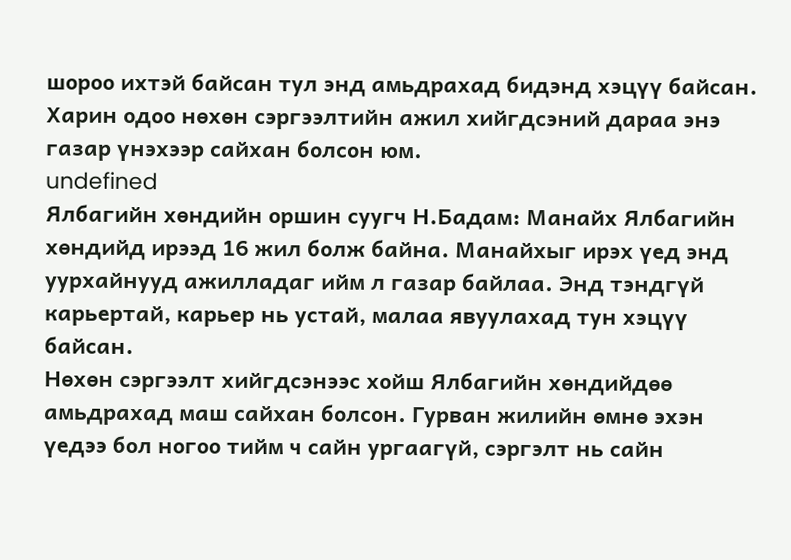шороо ихтэй байсан тул энд амьдрахад бидэнд хэцүү байсан. Харин одоо нөхөн сэргээлтийн ажил хийгдсэний дараа энэ газар үнэхээр сайхан болсон юм.
undefined
Ялбагийн хөндийн оршин суугч Н.Бадам: Манайх Ялбагийн хөндийд ирээд 16 жил болж байна. Манайхыг ирэх үед энд уурхайнууд ажилладаг ийм л газар байлаа. Энд тэндгүй карьертай, карьер нь устай, малаа явуулахад тун хэцүү байсан.
Нөхөн сэргээлт хийгдсэнээс хойш Ялбагийн хөндийдөө амьдрахад маш сайхан болсон. Гурван жилийн өмнө эхэн үедээ бол ногоо тийм ч сайн ургаагүй, сэргэлт нь сайн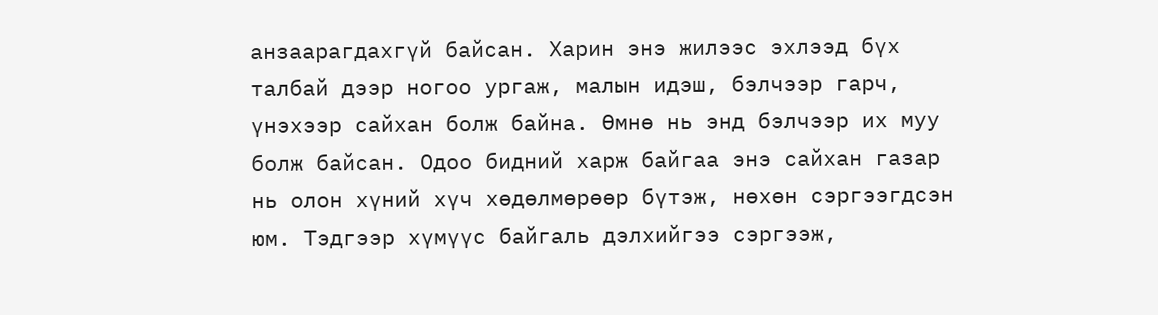анзаарагдахгүй байсан. Харин энэ жилээс эхлээд бүх талбай дээр ногоо ургаж, малын идэш, бэлчээр гарч, үнэхээр сайхан болж байна. Өмнө нь энд бэлчээр их муу болж байсан. Одоо бидний харж байгаа энэ сайхан газар нь олон хүний хүч хөдөлмөрөөр бүтэж, нөхөн сэргээгдсэн юм. Тэдгээр хүмүүс байгаль дэлхийгээ сэргээж,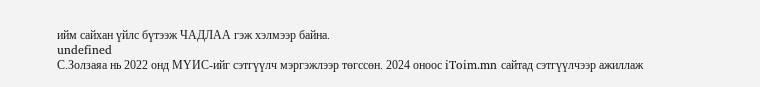ийм сайхан үйлс бүтээж ЧАДЛАА гэж хэлмээр байна.
undefined
С.Золзаяа нь 2022 онд МҮИС-ийг сэтгүүлч мэргэжлээр төгссөн. 2024 оноос iToim.mn сайтад сэтгүүлчээр ажиллаж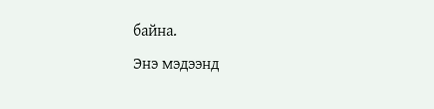байна.
Энэ мэдээнд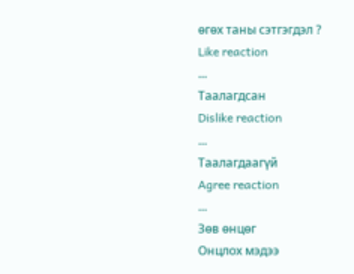өгөх таны сэтгэгдэл ?
Like reaction
...
Таалагдсан
Dislike reaction
...
Таалагдаагүй
Agree reaction
...
Зөв өнцөг
Онцлох мэдээ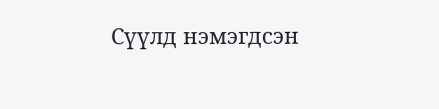Сүүлд нэмэгдсэн